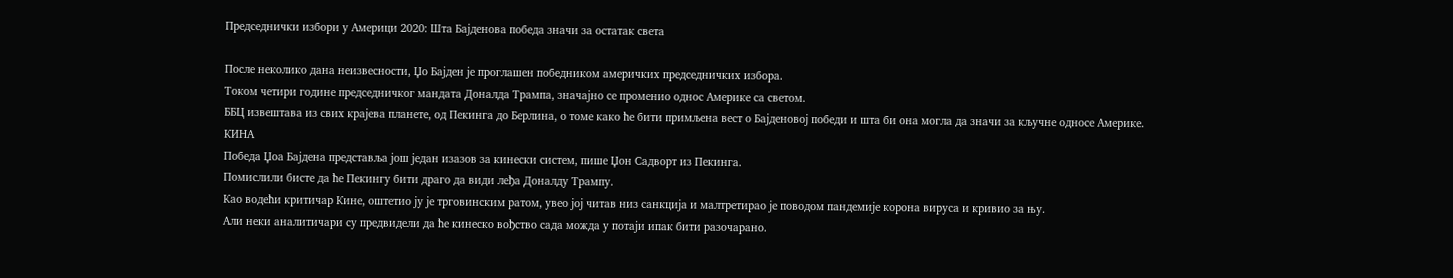Председнички избори у Америци 2020: Шта Бајденова победа значи за остатак света

После неколико дана неизвесности, Џо Бајден је проглашен победником америчких председничких избора.
Током четири године председничког мандата Доналда Трампа, значајно се променио однос Америке са светом.
ББЦ извештава из свих крајева планете, од Пекинга до Берлина, о томе како ће бити примљена вест о Бајденовој победи и шта би она могла да значи за кључне односе Америке.
КИНА
Победа Џоа Бајдена представља још један изазов за кинески систем, пише Џон Садворт из Пекинга.
Помислили бисте да ће Пекингу бити драго да види леђа Доналду Трампу.
Као водећи критичар Кине, оштетио ју је трговинским ратом, увео јој читав низ санкција и малтретирао је поводом пандемије корона вируса и кривио за њу.
Али неки аналитичари су предвидели да ће кинеско вођство сада можда у потаји ипак бити разочарано.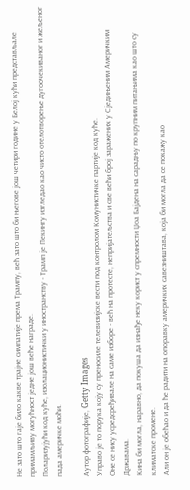Не зато што гаје било какве трајне симпатије према Трампу, већ зато што би његове још четири године у Белој кући представљале примамљиву могућност једне још веће награде.
Поларизујући код куће, изолационистички у иностранству - Трамп је Пекингу изгледао као чисто отелотворење дугоочекиваног и жељеног пада америчке моћи.

Аутор фотографије, Getty Images
Управо је то порука коју су преносиле телевизијске вести под контролом Комунистичке партије код куће.
Оне се нису усредсређивале на саме изборе - већ на протесте, непријатељства и све већи број заражених у Сједињеним Америчким Државама.
Кина би могла, наравно, да покуша да изнађе неку корист у спремности Џоа Бајдена на сарадњу по крупним питањима као што су климатске промене.
Али он је обећао и да ће радити на опоравку америчких савезништава, која би могла да се покажу као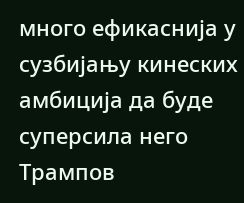много ефикаснија у сузбијању кинеских амбиција да буде суперсила него Трампов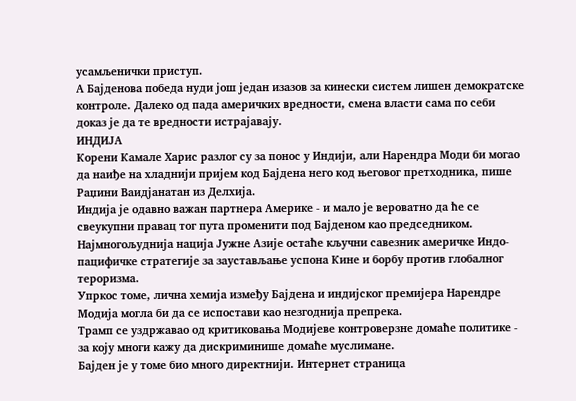усамљенички приступ.
А Бајденова победа нуди још један изазов за кинески систем лишен демократске контроле. Далеко од пада америчких вредности, смена власти сама по себи доказ је да те вредности истрајавају.
ИНДИЈА
Корени Камале Харис разлог су за понос у Индији, али Нарендра Моди би могао да наиђе на хладнији пријем код Бајдена него код његовог претходника, пише Раџини Ваидјанатан из Делхија.
Индија је одавно важан партнера Америке - и мало је вероватно да ће се свеукупни правац тог пута променити под Бајденом као председником.
Најмногољуднија нација Јужне Азије остаће кључни савезник америчке Индо-пацифичке стратегије за заустављање успона Кине и борбу против глобалног тероризма.
Упркос томе, лична хемија између Бајдена и индијског премијера Нарендре Модија могла би да се испостави као незгоднија препрека.
Трамп се уздржавао од критиковања Модијеве контроверзне домаће политике - за коју многи кажу да дискриминише домаће муслимане.
Бајден је у томе био много директнији. Интернет страница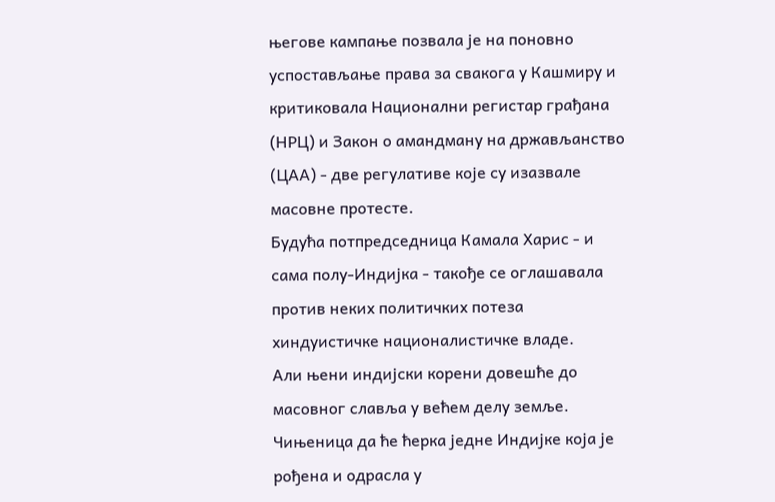његове кампање позвала је на поновно успостављање права за свакога у Кашмиру и критиковала Национални регистар грађана (НРЦ) и Закон о амандману на држављанство (ЦАА) - две регулативе које су изазвале масовне протесте.
Будућа потпредседница Камала Харис - и сама полу-Индијка - такође се оглашавала против неких политичких потеза хиндуистичке националистичке владе.
Али њени индијски корени довешће до масовног славља у већем делу земље.
Чињеница да ће ћерка једне Индијке која је рођена и одрасла у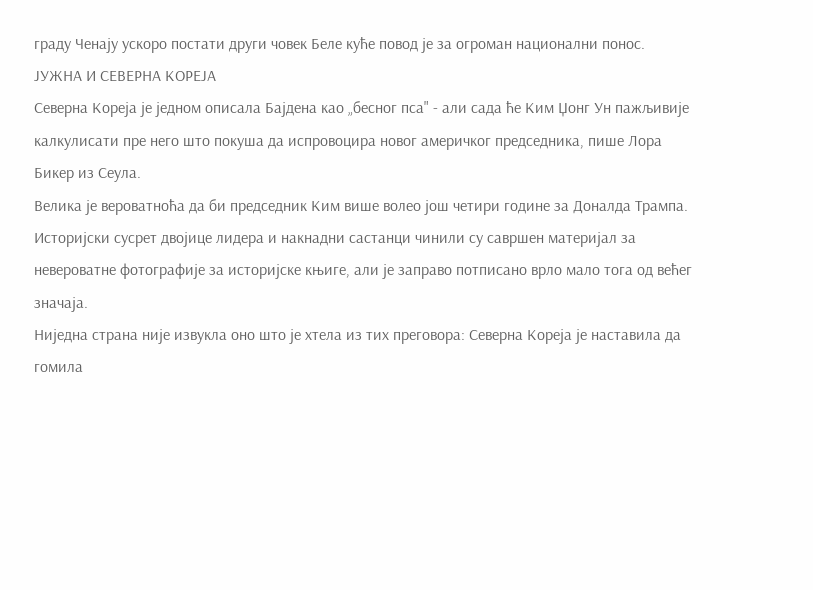граду Ченају ускоро постати други човек Беле куће повод је за огроман национални понос.
ЈУЖНА И СЕВЕРНА КОРЕЈА
Северна Кореја је једном описала Бајдена као „бесног пса" - али сада ће Ким Џонг Ун пажљивије калкулисати пре него што покуша да испровоцира новог америчког председника, пише Лора Бикер из Сеула.
Велика је вероватноћа да би председник Ким више волео још четири године за Доналда Трампа.
Историјски сусрет двојице лидера и накнадни састанци чинили су савршен материјал за невероватне фотографије за историјске књиге, али је заправо потписано врло мало тога од већег значаја.
Ниједна страна није извукла оно што је хтела из тих преговора: Северна Кореја је наставила да гомила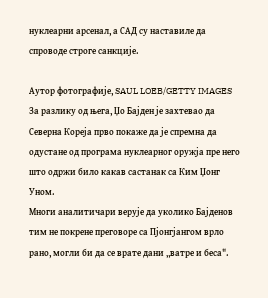нуклеарни арсенал, а САД су наставиле да спроводе строге санкције.

Аутор фотографије, SAUL LOEB/GETTY IMAGES
За разлику од њега, Џо Бајден је захтевао да Северна Кореја прво покаже да је спремна да одустане од програма нуклеарног оружја пре него што одржи било какав састанак са Ким Џонг Уном.
Многи аналитичари верује да уколико Бајденов тим не покрене преговоре са Пјонгјангом врло рано, могли би да се врате дани „ватре и беса".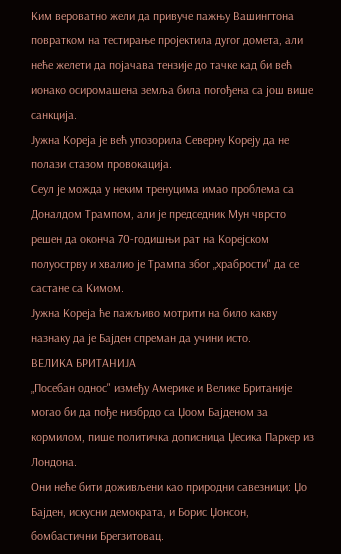Ким вероватно жели да привуче пажњу Вашингтона повратком на тестирање пројектила дугог домета, али неће желети да појачава тензије до тачке кад би већ ионако осиромашена земља била погођена са још више санкција.
Јужна Кореја је већ упозорила Северну Кореју да не полази стазом провокација.
Сеул је можда у неким тренуцима имао проблема са Доналдом Трампом, али је председник Мун чврсто решен да оконча 70-годишњи рат на Корејском полуострву и хвалио је Трампа због „храбрости" да се састане са Кимом.
Јужна Кореја ће пажљиво мотрити на било какву назнаку да је Бајден спреман да учини исто.
ВЕЛИКА БРИТАНИЈА
„Посебан однос" између Америке и Велике Британије могао би да пође низбрдо са Џоом Бајденом за кормилом, пише политичка дописница Џесика Паркер из Лондона.
Они неће бити доживљени као природни савезници: Џо Бајден, искусни демократа, и Борис Џонсон, бомбастични Брегзитовац.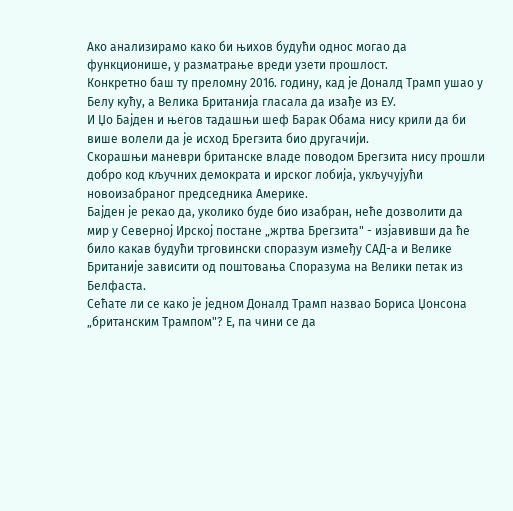Ако анализирамо како би њихов будући однос могао да функционише, у разматрање вреди узети прошлост.
Конкретно баш ту преломну 2016. годину, кад је Доналд Трамп ушао у Белу кућу, а Велика Британија гласала да изађе из ЕУ.
И Џо Бајден и његов тадашњи шеф Барак Обама нису крили да би више волели да је исход Брегзита био другачији.
Скорашњи маневри британске владе поводом Брегзита нису прошли добро код кључних демократа и ирског лобија, укључујући новоизабраног председника Америке.
Бајден је рекао да, уколико буде био изабран, неће дозволити да мир у Северној Ирској постане „жртва Брегзита" - изјавивши да ће било какав будући трговински споразум између САД-а и Велике Британије зависити од поштовања Споразума на Велики петак из Белфаста.
Сећате ли се како је једном Доналд Трамп назвао Бориса Џонсона „британским Трампом"? Е, па чини се да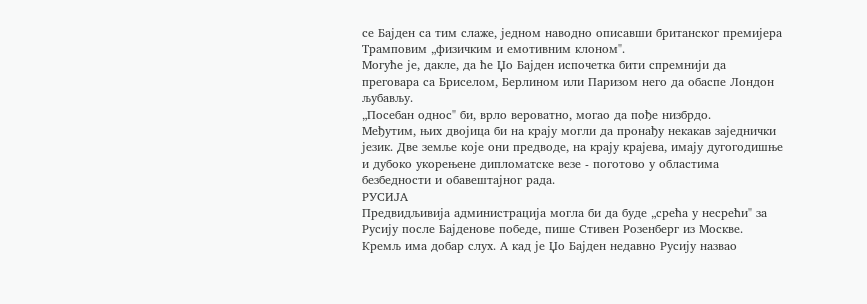се Бајден са тим слаже, једном наводно описавши британског премијера Трамповим „физичким и емотивним клоном".
Могуће је, дакле, да ће Џо Бајден испочетка бити спремнији да преговара са Бриселом, Берлином или Паризом него да обаспе Лондон љубављу.
„Посебан однос" би, врло вероватно, могао да пође низбрдо.
Међутим, њих двојица би на крају могли да пронађу некакав заједнички језик. Две земље које они предводе, на крају крајева, имају дугогодишње и дубоко укорењене дипломатске везе - поготово у областима безбедности и обавештајног рада.
РУСИЈА
Предвидљивија администрација могла би да буде „срећа у несрећи" за Русију после Бајденове победе, пише Стивен Розенберг из Москве.
Кремљ има добар слух. А кад је Џо Бајден недавно Русију назвао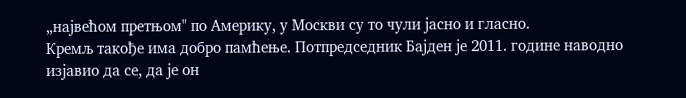„највећом претњом" по Америку, у Москви су то чули јасно и гласно.
Кремљ такође има добро памћење. Потпредседник Бајден је 2011. године наводно изјавио да се, да је он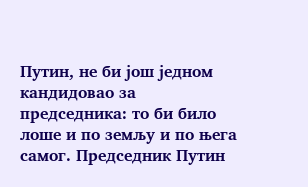Путин, не би још једном кандидовао за председника: то би било лоше и по земљу и по њега самог. Председник Путин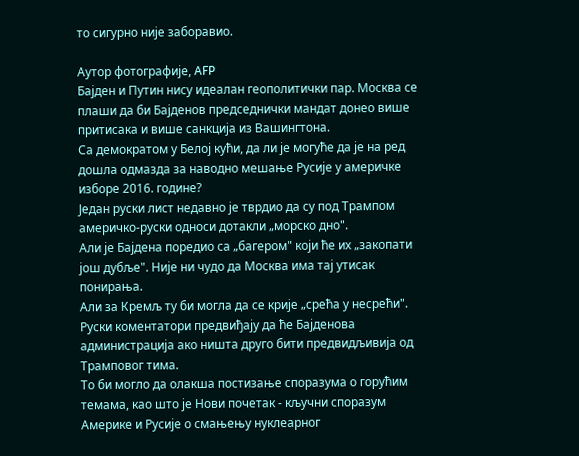то сигурно није заборавио.

Аутор фотографије, AFP
Бајден и Путин нису идеалан геополитички пар. Москва се плаши да би Бајденов председнички мандат донео више притисака и више санкција из Вашингтона.
Са демократом у Белој кући, да ли је могуће да је на ред дошла одмазда за наводно мешање Русије у америчке изборе 2016. године?
Један руски лист недавно је тврдио да су под Трампом америчко-руски односи дотакли „морско дно".
Али је Бајдена поредио са „багером" који ће их „закопати још дубље". Није ни чудо да Москва има тај утисак понирања.
Али за Кремљ ту би могла да се крије „срећа у несрећи". Руски коментатори предвиђају да ће Бајденова администрација ако ништа друго бити предвидљивија од Трамповог тима.
То би могло да олакша постизање споразума о горућим темама, као што је Нови почетак - кључни споразум Америке и Русије о смањењу нуклеарног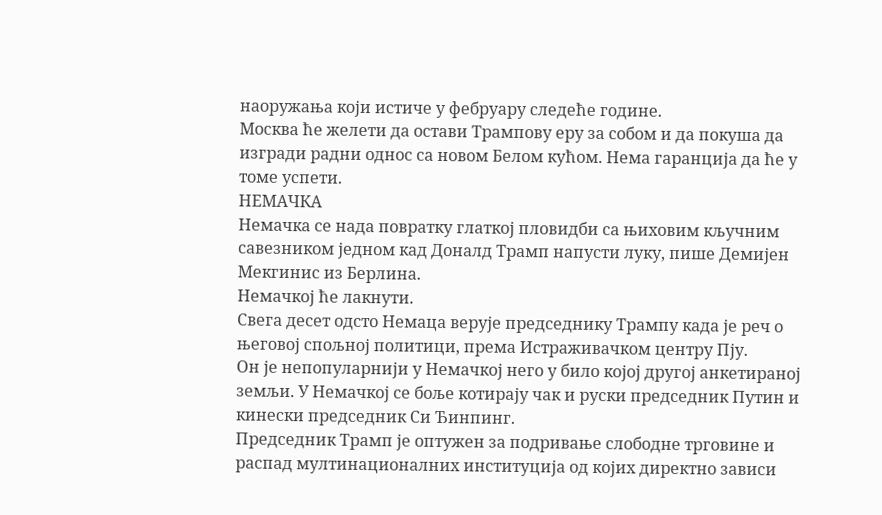наоружања који истиче у фебруару следеће године.
Москва ће желети да остави Трампову еру за собом и да покуша да изгради радни однос са новом Белом кућом. Нема гаранција да ће у томе успети.
НЕМАЧКА
Немачка се нада повратку глаткој пловидби са њиховим кључним савезником једном кад Доналд Трамп напусти луку, пише Демијен Мекгинис из Берлина.
Немачкој ће лакнути.
Свега десет одсто Немаца верује председнику Трампу када је реч о његовој спољној политици, према Истраживачком центру Пју.
Он је непопуларнији у Немачкој него у било којој другој анкетираној земљи. У Немачкој се боље котирају чак и руски председник Путин и кинески председник Си Ђинпинг.
Председник Трамп је оптужен за подривање слободне трговине и распад мултинационалних институција од којих директно зависи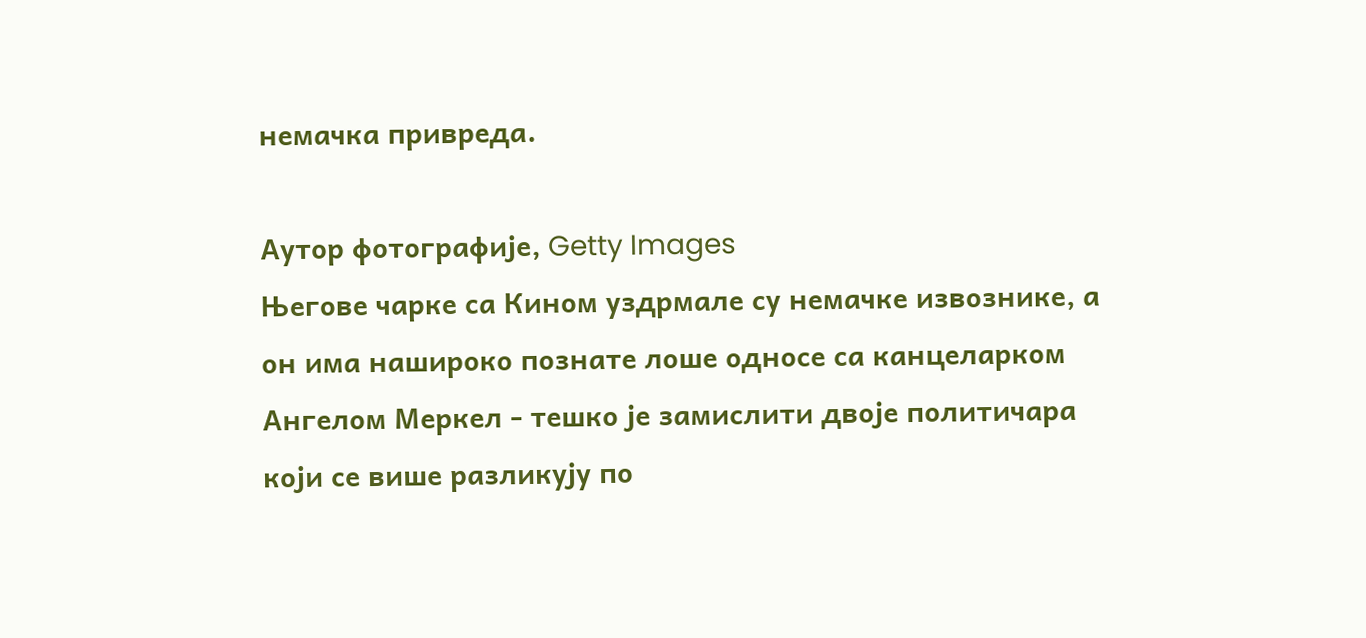немачка привреда.

Аутор фотографије, Getty Images
Његове чарке са Кином уздрмале су немачке извознике, а он има нашироко познате лоше односе са канцеларком Ангелом Меркел - тешко је замислити двоје политичара који се више разликују по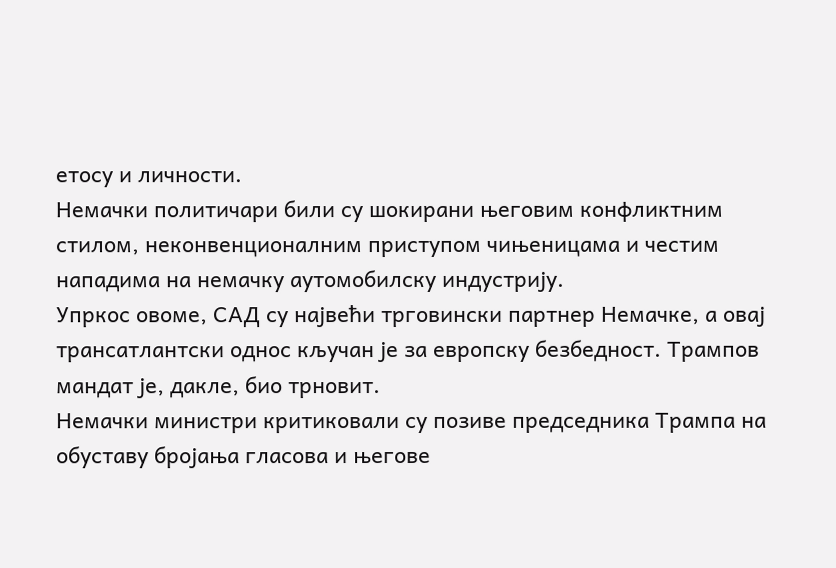етосу и личности.
Немачки политичари били су шокирани његовим конфликтним стилом, неконвенционалним приступом чињеницама и честим нападима на немачку аутомобилску индустрију.
Упркос овоме, САД су највећи трговински партнер Немачке, а овај трансатлантски однос кључан је за европску безбедност. Трампов мандат је, дакле, био трновит.
Немачки министри критиковали су позиве председника Трампа на обуставу бројања гласова и његове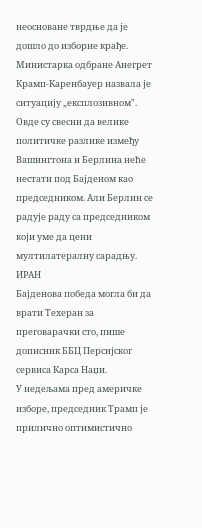неосноване тврдње да је дошло до изборне крађе. Министарка одбране Анегрет Крамп-Каренбауер назвала је ситуацију „експлозивном".
Овде су свесни да велике политичке разлике између Вашингтона и Берлина неће нестати под Бајденом као председником. Али Берлин се радује раду са председником који уме да цени мултилатералну сарадњу.
ИРАН
Бајденова победа могла би да врати Техеран за преговарачки сто, пише дописник ББЦ Персијског сервиса Карса Наџи.
У недељама пред америчке изборе, председник Трамп је прилично оптимистично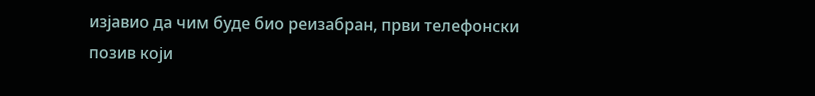изјавио да чим буде био реизабран, први телефонски позив који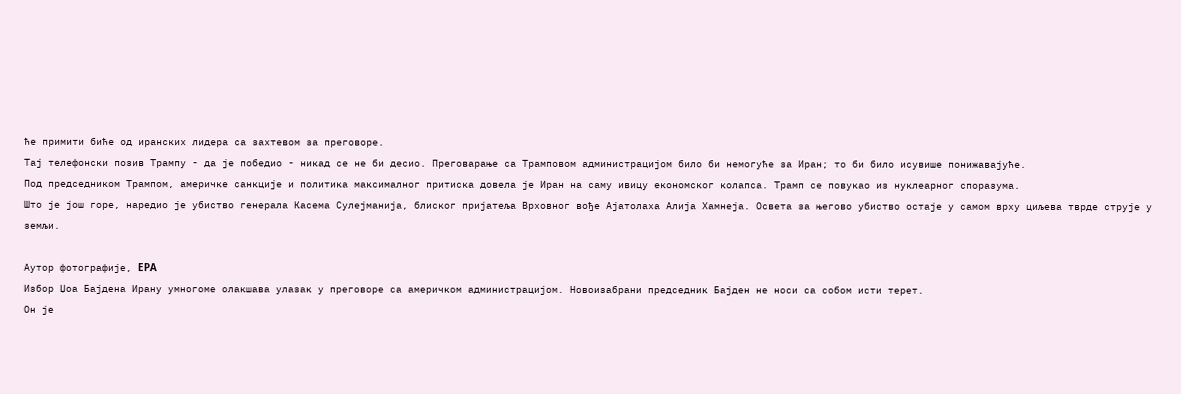ће примити биће од иранских лидера са захтевом за преговоре.
Тај телефонски позив Трампу - да је победио - никад се не би десио. Преговарање са Трамповом администрацијом било би немогуће за Иран; то би било исувише понижавајуће.
Под председником Трампом, америчке санкције и политика максималног притиска довела је Иран на саму ивицу економског колапса. Трамп се повукао из нуклеарног споразума.
Што је још горе, наредио је убиство генерала Касема Сулејманија, блиског пријатеља Врховног вође Ајатолаха Алија Хамнеја. Освета за његово убиство остаје у самом врху циљева тврде струје у земљи.

Аутор фотографије, EPA
Избор Џоа Бајдена Ирану умногоме олакшава улазак у преговоре са америчком администрацијом. Новоизабрани председник Бајден не носи са собом исти терет.
Он је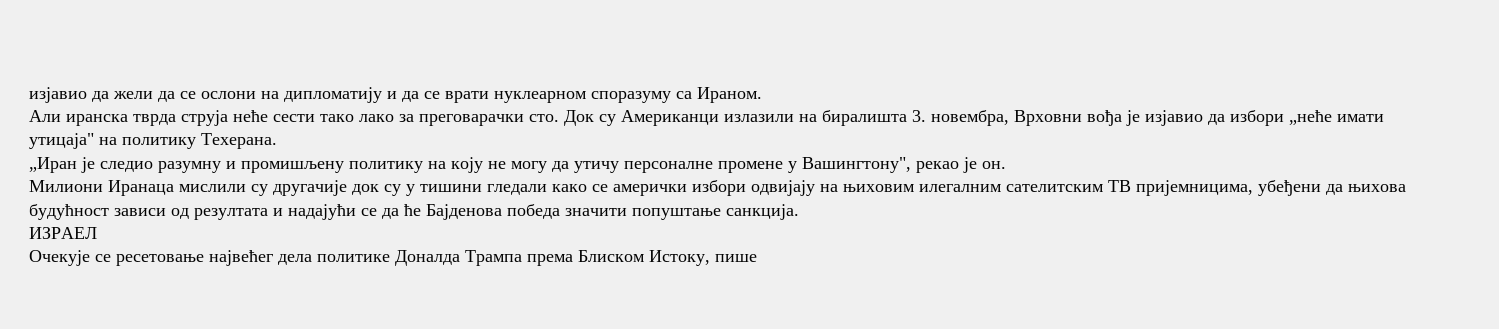изјавио да жели да се ослони на дипломатију и да се врати нуклеарном споразуму са Ираном.
Али иранска тврда струја неће сести тако лако за преговарачки сто. Док су Американци излазили на биралишта 3. новембра, Врховни вођа је изјавио да избори „неће имати утицаја" на политику Техерана.
„Иран је следио разумну и промишљену политику на коју не могу да утичу персоналне промене у Вашингтону", рекао је он.
Милиони Иранаца мислили су другачије док су у тишини гледали како се амерички избори одвијају на њиховим илегалним сателитским ТВ пријемницима, убеђени да њихова будућност зависи од резултата и надајући се да ће Бајденова победа значити попуштање санкција.
ИЗРАЕЛ
Очекује се ресетовање највећег дела политике Доналда Трампа према Блиском Истоку, пише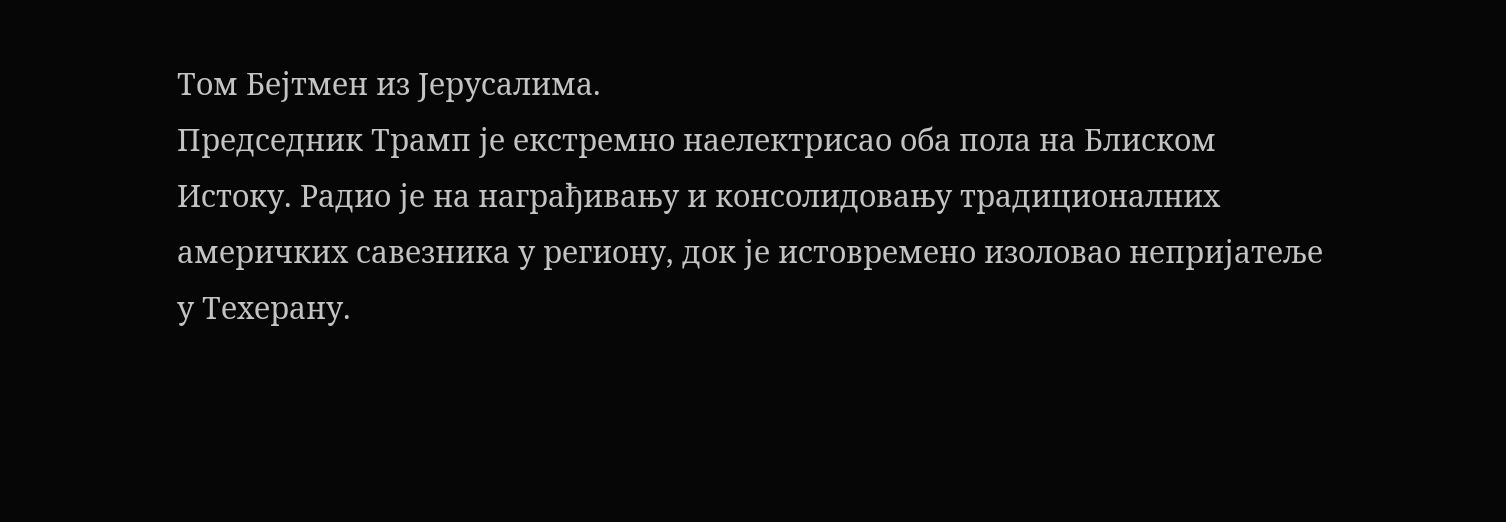Том Бејтмен из Јерусалима.
Председник Трамп је екстремно наелектрисао оба пола на Блиском Истоку. Радио је на награђивању и консолидовању традиционалних америчких савезника у региону, док је истовремено изоловао непријатеље у Техерану.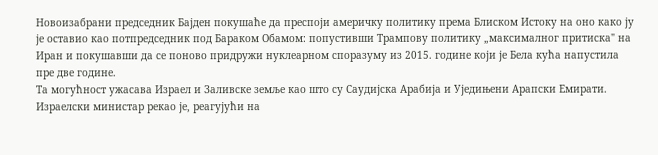Новоизабрани председник Бајден покушаће да преспоји америчку политику према Блиском Истоку на оно како ју је оставио као потпредседник под Бараком Обамом: попустивши Трампову политику „максималног притиска" на Иран и покушавши да се поново придружи нуклеарном споразуму из 2015. године који је Бела кућа напустила пре две године.
Та могућност ужасава Израел и Заливске земље као што су Саудијска Арабија и Уједињени Арапски Емирати. Израелски министар рекао је, реагујући на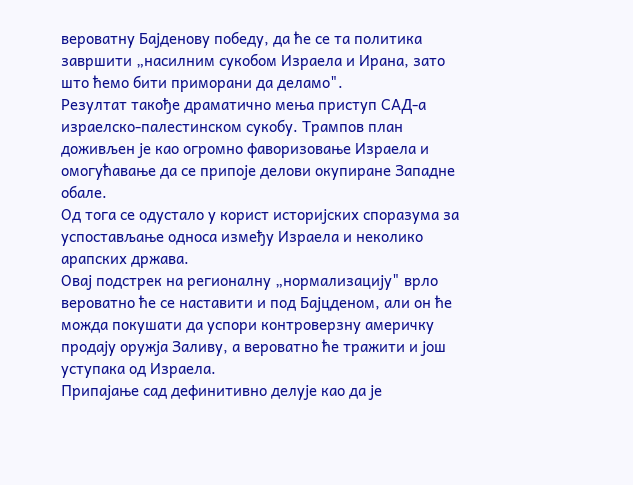вероватну Бајденову победу, да ће се та политика завршити „насилним сукобом Израела и Ирана, зато што ћемо бити приморани да деламо".
Резултат такође драматично мења приступ САД-а израелско-палестинском сукобу. Трампов план доживљен је као огромно фаворизовање Израела и омогућавање да се припоје делови окупиране Западне обале.
Од тога се одустало у корист историјских споразума за успостављање односа између Израела и неколико арапских држава.
Овај подстрек на регионалну „нормализацију" врло вероватно ће се наставити и под Бајцденом, али он ће можда покушати да успори контроверзну америчку продају оружја Заливу, а вероватно ће тражити и још уступака од Израела.
Припајање сад дефинитивно делује као да је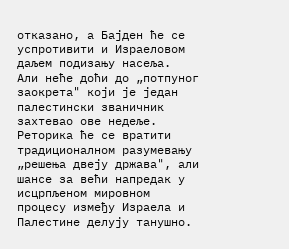отказано, а Бајден ће се успротивити и Израеловом даљем подизању насеља.
Али неће доћи до „потпуног заокрета" који је један палестински званичник захтевао ове недеље.
Реторика ће се вратити традиционалном разумевању „решења двеју држава", али шансе за већи напредак у исцрпљеном мировном процесу између Израела и Палестине делују танушно.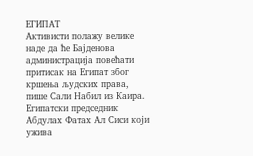ЕГИПАТ
Активисти полажу велике наде да ће Бајденова администрација повећати притисак на Египат због кршења људских права, пише Сали Набил из Каира.
Египатски председник Абдулах Фатах Ал Сиси који ужива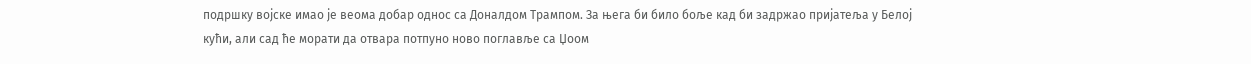подршку војске имао је веома добар однос са Доналдом Трампом. За њега би било боље кад би задржао пријатеља у Белој кући, али сад ће морати да отвара потпуно ново поглавље са Џоом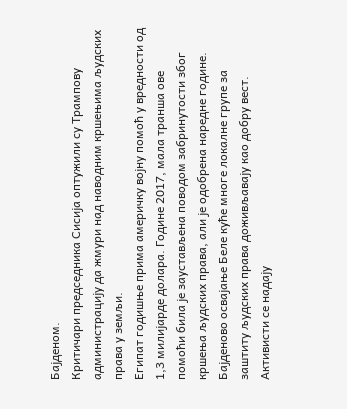Бајденом.
Критичари председника Сисија оптужили су Трампову администрацију да жмури над наводним кршењима људских права у земљи.
Египат годишње прима америчку војну помоћ у вредности од 1,3 милијарде долара. Године 2017, мала транша ове помоћи била је заустављена поводом забринутости због кршења људских права, али је одобрена наредне године.
Бајденово освајање Беле куће многе локалне групе за заштиту људских права доживљавају као добру вест.
Активисти се надају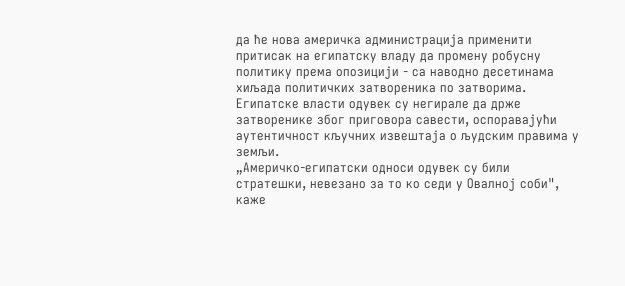да ће нова америчка администрација применити притисак на египатску владу да промену робусну политику према опозицији - са наводно десетинама хиљада политичких затвореника по затворима.
Египатске власти одувек су негирале да држе затворенике због приговора савести, оспоравајући аутентичност кључних извештаја о људским правима у земљи.
„Америчко-египатски односи одувек су били стратешки, невезано за то ко седи у Овалној соби", каже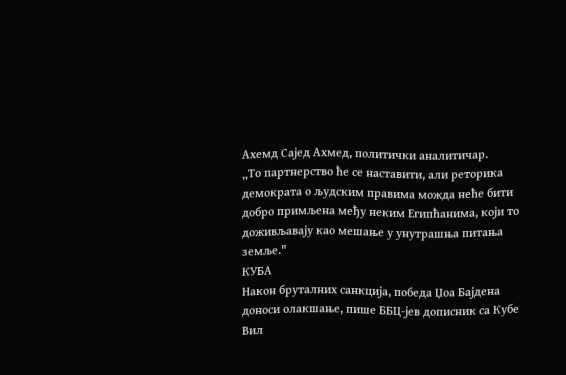Ахемд Сајед Ахмед, политички аналитичар.
„То партнерство ће се наставити, али реторика демократа о људским правима можда неће бити добро примљена међу неким Египћанима, који то доживљавају као мешање у унутрашња питања земље."
КУБА
Након бруталних санкција, победа Џоа Бајдена доноси олакшање, пише ББЦ-јев дописник са Кубе Вил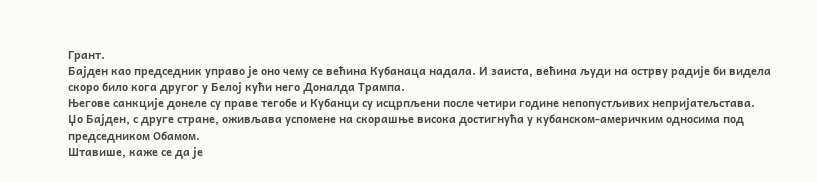Грант.
Бајден као председник управо је оно чему се већина Кубанаца надала. И заиста, већина људи на острву радије би видела скоро било кога другог у Белој кући него Доналда Трампа.
Његове санкције донеле су праве тегобе и Кубанци су исцрпљени после четири године непопустљивих непријатељстава.
Џо Бајден, с друге стране, оживљава успомене на скорашње висока достигнућа у кубанском-америчким односима под председником Обамом.
Штавише, каже се да је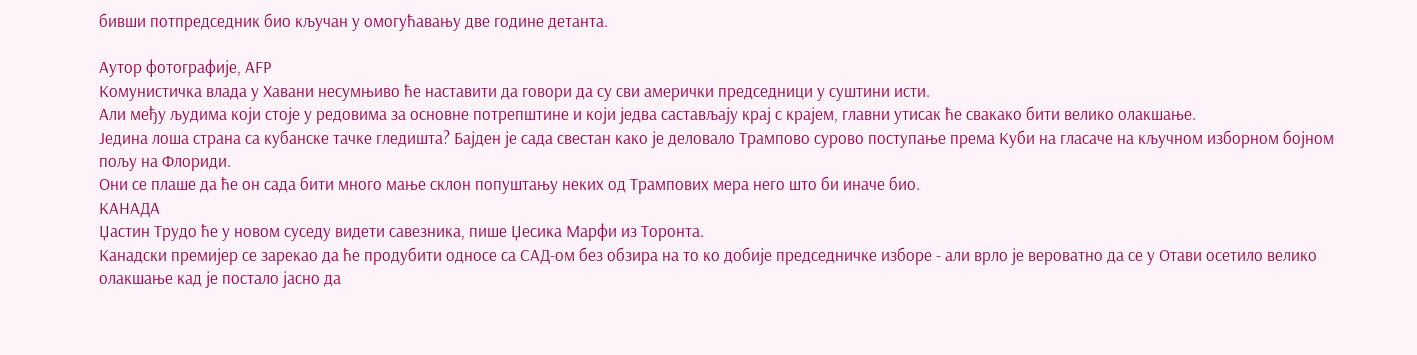бивши потпредседник био кључан у омогућавању две године детанта.

Аутор фотографије, AFP
Комунистичка влада у Хавани несумњиво ће наставити да говори да су сви амерички председници у суштини исти.
Али међу људима који стоје у редовима за основне потрепштине и који једва састављају крај с крајем, главни утисак ће свакако бити велико олакшање.
Једина лоша страна са кубанске тачке гледишта? Бајден је сада свестан како је деловало Трампово сурово поступање према Куби на гласаче на кључном изборном бојном пољу на Флориди.
Они се плаше да ће он сада бити много мање склон попуштању неких од Трампових мера него што би иначе био.
КАНАДА
Џастин Трудо ће у новом суседу видети савезника, пише Џесика Марфи из Торонта.
Канадски премијер се зарекао да ће продубити односе са САД-ом без обзира на то ко добије председничке изборе - али врло је вероватно да се у Отави осетило велико олакшање кад је постало јасно да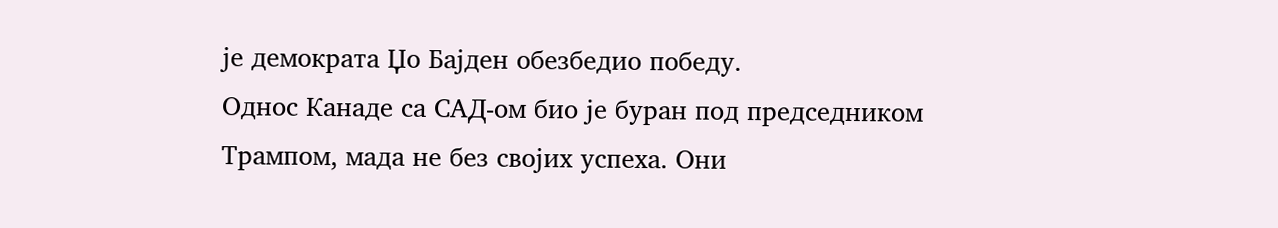је демократа Џо Бајден обезбедио победу.
Однос Канаде са САД-ом био је буран под председником Трампом, мада не без својих успеха. Они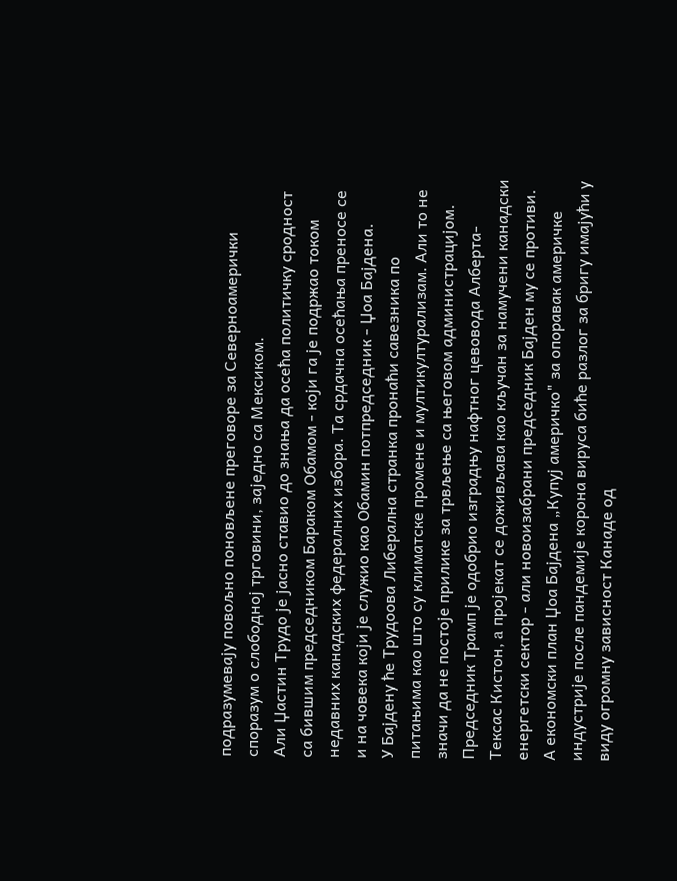подразумевају повољно поновљене преговоре за Северноамерички споразум о слободној трговини, заједно са Мексиком.
Али Џастин Трудо је јасно ставио до знања да осећа политичку сродност са бившим председником Бараком Обамом - који га је подржао током недавних канадских федералних избора. Та срдачна осећања преносе се и на човека који је служио као Обамин потпредседник - Џоа Бајдена.
У Бајдену ће Трудоова Либерална странка пронаћи савезника по питањима као што су климатске промене и мултикултурализам. Али то не значи да не постоје прилике за трвљење са његовом администрацијом.
Председник Трамп је одобрио изградњу нафтног цевовода Алберта-Тексас Кистон, a пројекат се доживљава као кључан за намучени канадски енергетски сектор - али новоизабрани председник Бајден му се противи.
А економски план Џоа Бајдена „Купуј америчко" за опоравак америчке индустрије после пандемије корона вируса биће разлог за бригу имајући у виду огромну зависност Канаде од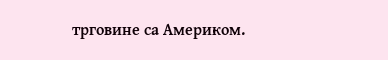трговине са Америком.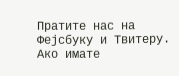Пратите нас на Фејсбуку и Твитеру. Ако имате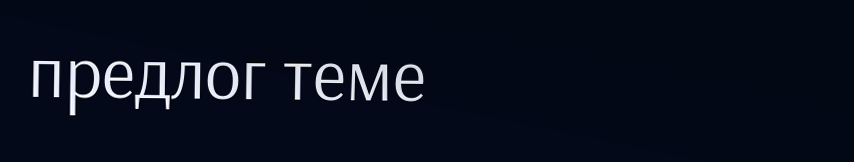предлог теме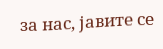за нас, јавите се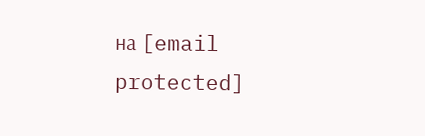на [email protected]